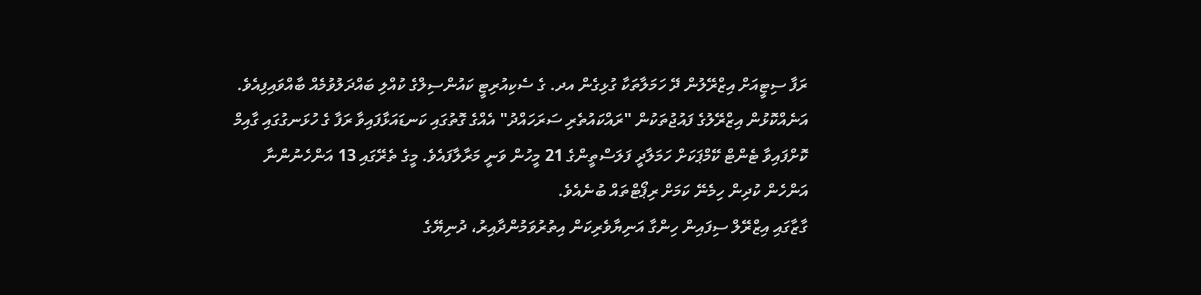ރަފާ ސިޓީއަށް އިޒްރޭލުން ދޭ ހަމަލާތަކާ ގުޅިގެން އދ. ގެ ސެކިއުރިޓީ ކައުންސިލްގެ ކުއްލި ބައްދަލުވުމެއް ބާއްވައިފިއެވެ.
އަނެއްކޮޅުން އިޒްރޭލުގެ ފައުޖުތަކުން "ރައްކައުތެރި ސަރަހައްދު" އެއްގެ ގޮތުގައި ކަނޑައަޅާފައިވާ ރަފާ ގެ ހުޅަނގުގައި ގާއިމް ކޮށްފައިވާ ޓެންޓް ކޭމްޕަކަށް ހަމަލާދީ ފަލަސްތީންގެ 21 މީހުން ވަނީ މަރާލާފައެވެ. މީގެ ތެރޭގައި 13 އަންހެނުންނާ އަންހެން ކުދިން ހިމެނޭ ކަމަށް ރިޕޯޓްތައް ބުނެއެވެ.
ގާޒާގައި އިޒްރޭލް ސިފައިން ހިންގާ އަނިޔާވެރިކަން އިތުރުވަމުންދާއިރު، ދުނިޔޭގެ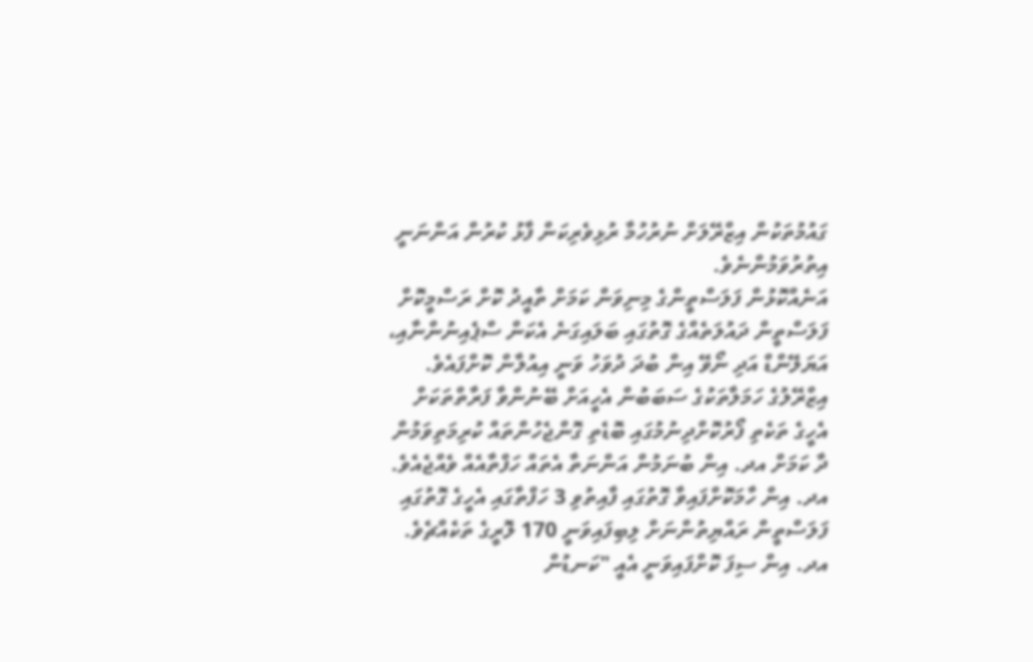ގައުމުތަކުން އިޒްރޭލަށް ނުރުހުމާ ރުޅިވެރިކަން ފާޅު ކުރުން އަންނަނީ އިތުރުވަމުންނެވެ.
އަނެއްކޮޅުން ފަލަސްތީންގެ މިނިވަން ކަމަށް ތާއީދު ކޮށް ރަސްމީކޮށް ފަލަސްތީން ދައުލަތެއްގެ ގޮތުގައި ބަލައިގަނެ އެކަން ސްޕެއިނުންނާއި، އަޔަލޭންޑް އަދި ނޯވޭ އިން ބުދަ ދުވަހު ވަނީ އިއުލާން ކޮށްފައެވެ.
އިޒްރޭލުގެ ހަމަލާތަކުގެ ސަބަބުން އެހީއަށް ބޭނުންވާ ފަރާތްތަކަށް އެހީގެ ތަކެތި ފޯރުކޮށްދިނުމުގައި ބޮޑެތި ގޮންޖެހުންތައް ކުރިމަތިވަމުން ދާ ކަމަށް އދ. އިން ބުނަމުން އަންނަތާ އެތައް ހަފްތާއެއް ވެއްޖެއެވެ.
އދ. އިން ހާމަކޮށްފައިވާ ގޮތުގައި ފާއިތުވި 3 ހަފްތާގައި އެހީގެ ގޮތުގައި ފަލަސްތީން ރައްޔިތުންނަށް ލިބިފައިވަނީ 170 ލޮރީގެ ތަކެއްޗެވެ. އދ. އިން ސިފަ ކޮށްފައިވަނީ އެއީ "ކަނޑުން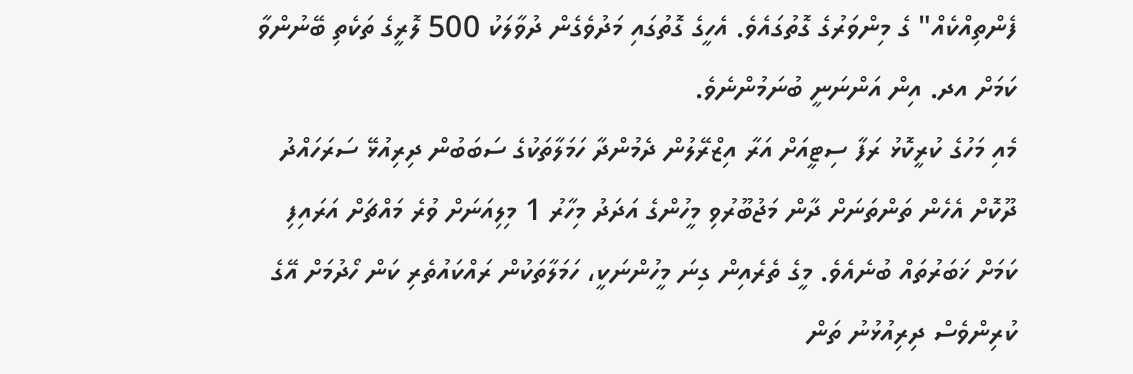ފެންތިއްކެއް" ގެ މިންވަރުގެ ގޮތުގައެވެ. އެހީގެ ގޮތުގައި މަދުވެގެން ދުވާލަކު 500 ލޮރީގެ ތަކެތި ބޭނުންވާ ކަމަށް އދ. އިން އަންނަނީ ބުނަމުންނެވެ.
މެއި މަހުގެ ކުރީކޮޅު ރަފާ ސިޓީއަށް އަރާ އިޒްރޭލުން ދެމުންދާ ހަމަލާތަކުގެ ސަބަބުން ދިރިއުޅޭ ސަރަހައްދު ދޫކޮށް އެހެން ތަންތަނަށް ދާން މަޖުބޫރުވި މީހުންގެ އަދަދު މިހާރު 1 މިލިއަނަށް ވުރެ މައްޗަށް އަރައިފި ކަމަށް ޚަބަރުތައް ބުނެއެވެ. މީގެ ތެރެއިން ގިނަ މީހުންނަކީ، ހަމަލާތަކުން ރައްކައުތެރި ކަން ހޯދުމަށް އޭގެ ކުރިންވެސް ދިރިއުޅުނު ތަން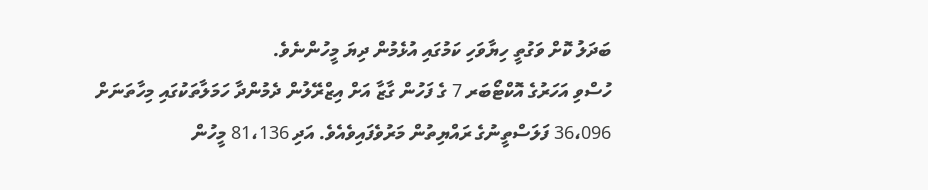ބަދަލު ކޮށް ވަގުތީ ހިޔާވަހި ކަމުގައި އުޅެމުން ދިޔަ މީހުންނެވެ.
ހުސްވި އަހަރުގެ އޮކްޓޯބަރ 7 ގެ ފަހުން ގާޒާ އަށް އިޒްރޭލުން ދެމުންދާ ހަމަލާތަކުގައި މިހާތަނަށް 36،096 ފަލަސްތީނުގެ ރައްޔިތުން މަރުވެފައިވެއެވެ. އަދި 81،136 މީހުން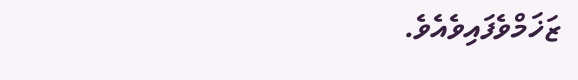ޒަޚަމްވެފައިވެއެވެ.